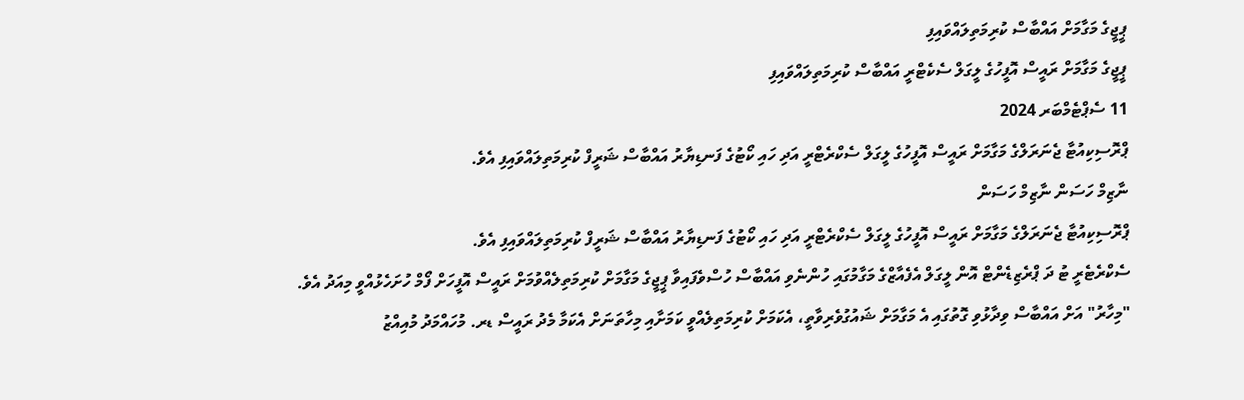ޕީޖީގެ މަގާމަށް އައްބާސް ކުރިމަތިލައްވައިފި
ޕީޖީގެ މަގާމަށް ރައީސް އޮފީހުގެ ލީގަލް ސެކެޓްރީ އައްބާސް ކުރިމަތިލައްވައިފި
11 ސެޕްޓެމްބަރ 2024
ޕްރޮސިކިއުޓާ ޖެނަރަލްގެ މަގާމަށް ރައީސް އޮފީހުގެ ލީގަލް ސެކްރެޓްރީ އަދި ހައި ކޯޓުގެ ފަނޑިޔާރު އައްބާސް ޝަރީފް ކުރިމަތިލައްވައިފި އެވެ.
ނާޒިމް ހަސަން ނާޒިމް ހަސަން
ޕްރޮސިކިއުޓާ ޖެނަރަލްގެ މަގާމަށް ރައީސް އޮފީހުގެ ލީގަލް ސެކްރެޓްރީ އަދި ހައި ކޯޓުގެ ފަނޑިޔާރު އައްބާސް ޝަރީފް ކުރިމަތިލައްވައިފި އެވެ.
ސެކްރެޓެރީ ޓު ދަ ޕްރެޒިޑެންޓް އޮން ލީގަލް އެފެއާޒްގެ މަގާމުގައި ހުންނެވި އައްބާސް ހުސްވެފައިވާ ޕީޖީގެ މަގާމަށް ކުރިމަތިލެއްވުމަށް ރައީސް އޮފީހަށް ފޯމް ހުށަހެޅުއްވީ މިއަދު އެވެ.
"މިހާރު" އަށް އައްބާސް ވިދާޅުވި ގޮތުގައި އެ މަގާމަށް ޝައުގުވެރިވާތީ، އެކަމަށް ކުރިމަތިލެއްވީ ކަމަށާއި މިހާތަނަށް އެކަމާ މެދު ރައީސް ޑރ. މުހައްމަދު މުއިއްޒު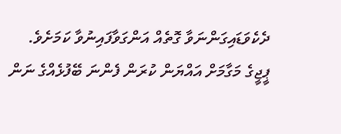ދެކެވަޑައިގަންނަވާ ގޮތެއް އަންގަވާފައިނުވާ ކަމަށެވެ.
ޕީޖީގެ މަގާމަށް އައްޔަން ކުރަން ފެންނަ ބޭފުޅެއްގެ ނަން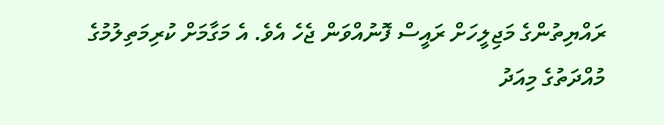ރައްޔިތުންގެ މަޖިލީހަށް ރައީސް ފޮނުއްވަން ޖެހެ އެވެ. އެ މަގާމަށް ކުރިމަތިލުމުގެ މުއްދަތުގެ މިއަދު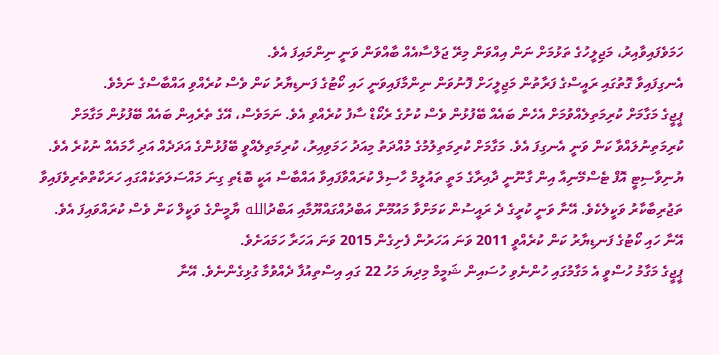ހަމަވެފައިވާއިރު، މަޖިލީހުގެ ތަޅުމަށް ނަން އިއްވަން މިރޭ ޖަލްސާއެއް ބާއްވަން ވަނީ ނިންމައިފަ އެވެ.
އެނގިފައިވާ ގޮތުގައި ރައީސްގެ ފަރާތުން މަޖިލީހަށް ފޮނުވަން ނިންމާފައިވަނީ ހައި ކޯޓުގެ ފަނޑިޔާރު ކަން ވެސް ކުރެއްވި އައްބާސްގެ ނަމެވެ.
ޕީޖީގެ މަގާމަށް ކުރިމަތިލެއްވުމަށް އެހެން ބައެއް ބޭފުޅުން ވެސް ކުށުގެ ރެކޯޑް ސާފު ކުރެއްވި އެވެ. ނަމަވެސް، އޭގެ ތެރެއިން ބައެއް ބޭފުޅުން މަގާމަށް ކުރިމަތިނުލައްވާ ކަން ވަނީ އެނގިފަ އެވެ. މަގާމަށް ކުރިމަތިލުމުގެ މުއްދަތު މިއަދު ހަމަވިއިރު، ކުރިމަތިލެއްވީ ބޭފުޅުންގެ އަދަދެއް އަދި ހާމައެއް ނުކުރެ އެވެ.
ޔުނިވާސިޓީ އޮފް ޓެސްމޭނިއާ އިން ގާނޫނީ ދާއިރާގެ މަތީ ތައުލީމް ހާސިލް ކުރައްވާފައިވާ އައްބާސް އަކީ ބޮޑެތި ގިނަ މައްސަލަތަކެއްގައި ހަރަކާތްތެރިވެފައިވާ ތަޖުރިބާކާރު ވަކީލެކެވެ. އޭނާ ވަނީ ކުރީގެ ދެ ރައީސުން ކަމަށްވާ މައުމޫން އަބްދުއްގައްޔޫމާއި އަބްދުالله ޔާމީންގެ ވަކީލް ކަން ވެސް ކުރައްވައިފަ އެވެ.
އޭނާ ހައި ކޯޓުގެ ފަނޑިޔާރު ކަން ކުރެއްވީ 2011 ވަނަ އަހަރުން ފެށިގެން 2015 ވަނަ އަހަރާ ހަމައަށެވެ.
ޕީޖީގެ މަގާމު ހުސްވީ އެ މަގާމުގައި ހުންނެވި ހުސައިން ޝަމީމް މިދިޔަ މަހު 22 ގައި އިސްތިއުފާ ދެއްވުމާ ގުޅިގެންނެވެ. އޭނާ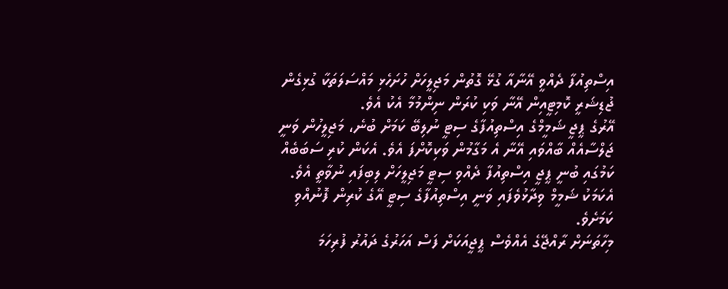އިސްތިއުފާ ދެއްވީ އޭނާއާ ގުޅޭ ގޮތުން މަޖިލީހަށް ހުށަހެޅި މައްސަލަތަކާ ގުޅިގެން ޖުޑިޝަރީ ކޮމިޓީއިން އޭނާ ވަކި ކުރަން ނިންމުމާ އެކު އެވެ.
އޭރުގެ ޕީޖީ ޝަމީމްގެ އިސްތިއުފާގެ ސިޓީ ނުލިބޭ ކަމަށް ބުނެ، މަޖިލީހުން ވަނީ ޖަލްސާއެއް ބާއްވައި އޭނާ އެ މަގާމުން ވަކިކޮށްފަ އެވެ. އެކަން ކުރި ސަބަބެއް ކަމުގައި ބުނީ ޕީޖީ އިސްތިއުފާ ދެއްވި ސިޓީ މަޖިލީހަށް ލިބިފައި ނުވާތީ އެވެ. އެކަމަކު ޝަމީމް ވިދާޅުވެފައި ވަނީ އިސްތިއުފާގެ ސިޓީ އޭގެ ކުރިން ފޮނުއްވި ކަމަށެވެ.
މިހާތަނަށް ރާއްޖޭގެ އެއްވެސް ޕީޖީއަކަށް ފަސް އަހަރުގެ ދައުރު ފުރިހަމަ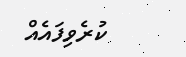ކުރެވިފައެއް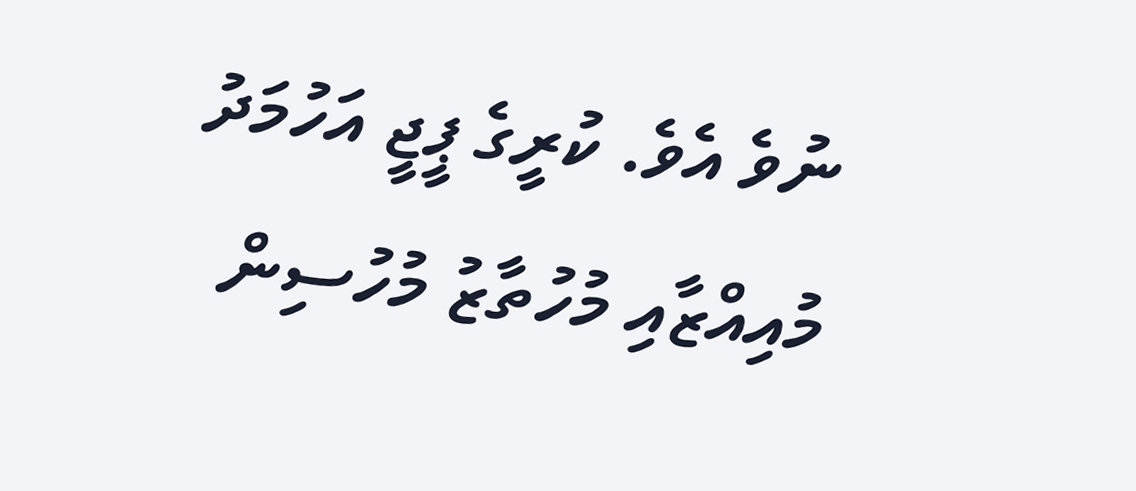ނުވެ އެވެ. ކުރީގެ ޕީޖީ އަހުމަދު މުއިއްޒާއި މުހުތާޒު މުހުސިން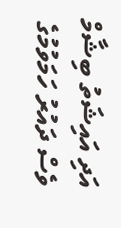އަދި އައިޝަތު ބިޝާމް ވެސް ދައުރު ހަމަވުމުގެ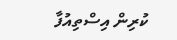ކުރިން އިސްތިއުފާ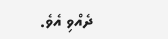ދެއްވި އެވެ.